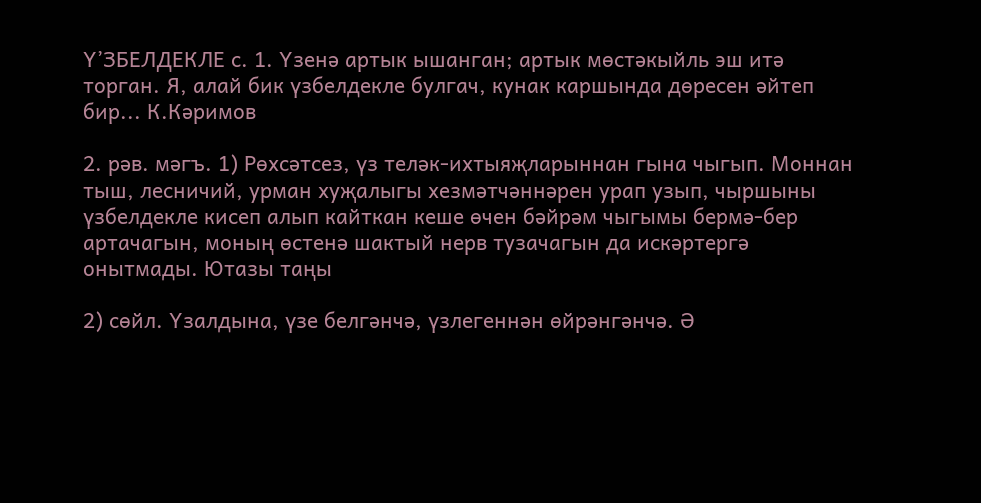Ү’ЗБЕЛДЕКЛЕ с. 1. Үзенә артык ышанган; артык мөстәкыйль эш итә торган. Я, алай бик үзбелдекле булгач, кунак каршында дөресен әйтеп бир... К.Кәримов

2. рәв. мәгъ. 1) Рөхсәтсез, үз теләк-ихтыяҗларыннан гына чыгып. Моннан тыш, лесничий, урман хуҗалыгы хезмәтчәннәрен урап узып, чыршыны үзбелдекле кисеп алып кайткан кеше өчен бәйрәм чыгымы бермә-бер артачагын, моның өстенә шактый нерв тузачагын да искәртергә онытмады. Ютазы таңы

2) сөйл. Үзалдына, үзе белгәнчә, үзлегеннән өйрәнгәнчә. Ә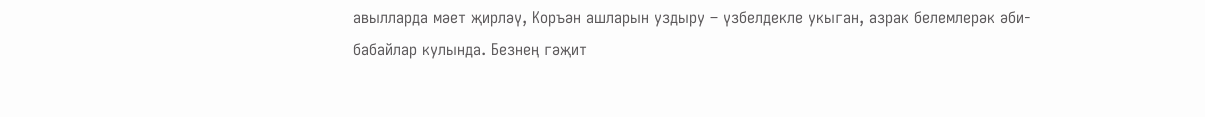авылларда мәет җирләү, Коръән ашларын уздыру – үзбелдекле укыган, азрак белемлерәк әби-бабайлар кулында. Безнең гәҗит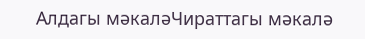Алдагы мәкаләЧираттагы мәкалә